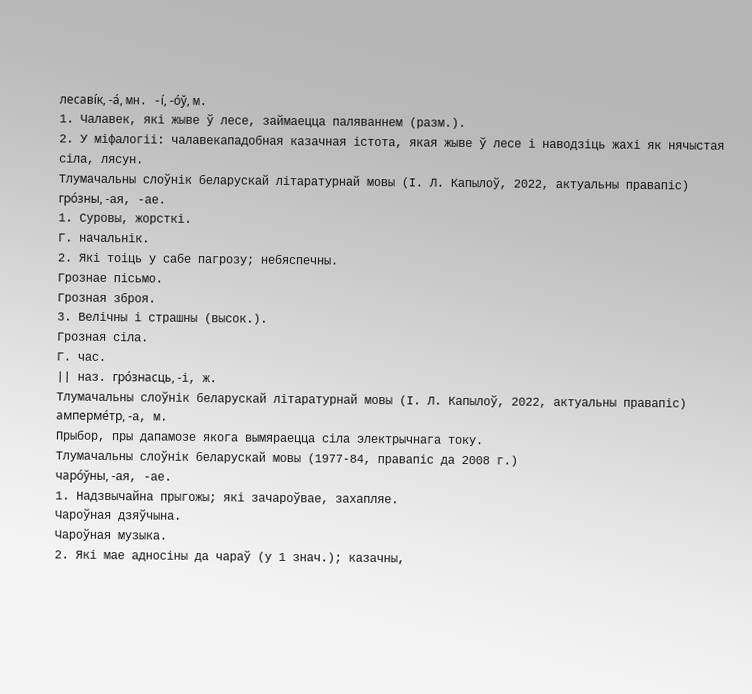лесаві́к, -а́, мн. -і́, -о́ў, м.
1. Чалавек, які жыве ў лесе, займаецца паляваннем (разм.).
2. У міфалогіі: чалавекападобная казачная істота, якая жыве ў лесе і наводзіць жахі як нячыстая сіла, лясун.
Тлумачальны слоўнік беларускай літаратурнай мовы (І. Л. Капылоў, 2022, актуальны правапіс)
гро́зны, -ая, -ае.
1. Суровы, жорсткі.
Г. начальнік.
2. Які тоіць у сабе пагрозу; небяспечны.
Грознае пісьмо.
Грозная зброя.
3. Велічны і страшны (высок.).
Грозная сіла.
Г. час.
|| наз. гро́знасць, -і, ж.
Тлумачальны слоўнік беларускай літаратурнай мовы (І. Л. Капылоў, 2022, актуальны правапіс)
амперме́тр, ‑а, м.
Прыбор, пры дапамозе якога вымяраецца сіла электрычнага току.
Тлумачальны слоўнік беларускай мовы (1977-84, правапіс да 2008 г.)
чаро́ўны, -ая, -ае.
1. Надзвычайна прыгожы; які зачароўвае, захапляе.
Чароўная дзяўчына.
Чароўная музыка.
2. Які мае адносіны да чараў (у 1 знач.); казачны,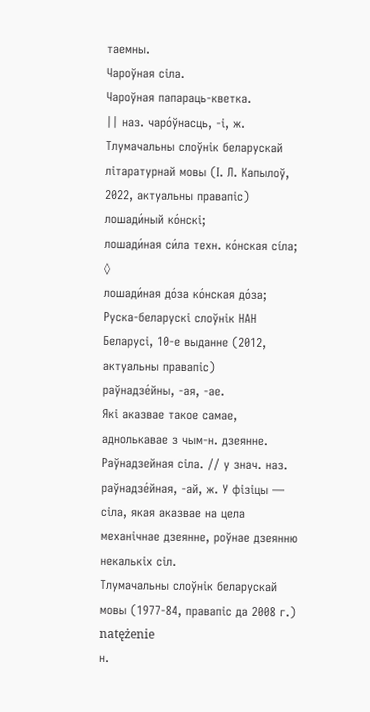таемны.
Чароўная сіла.
Чароўная папараць-кветка.
|| наз. чаро́ўнасць, -і, ж.
Тлумачальны слоўнік беларускай літаратурнай мовы (І. Л. Капылоў, 2022, актуальны правапіс)
лошади́ный ко́нскі;
лошади́ная си́ла техн. ко́нская сі́ла;
◊
лошади́ная до́за ко́нская до́за;
Руска-беларускі слоўнік НАН Беларусі, 10-е выданне (2012, актуальны правапіс)
раўнадзе́йны, ‑ая, ‑ае.
Які аказвае такое самае, аднолькавае з чым‑н. дзеянне. Раўнадзейная сіла. // у знач. наз. раўнадзе́йная, ‑ай, ж. У фізіцы — сіла, якая аказвае на цела механічнае дзеянне, роўнае дзеянню некалькіх сіл.
Тлумачальны слоўнік беларускай мовы (1977-84, правапіс да 2008 г.)
natężenie
н.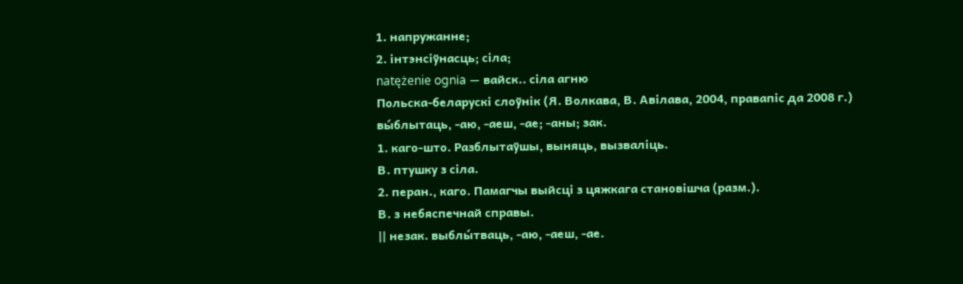1. напружанне;
2. інтэнсіўнасць; сіла;
natężenie ognia — вайск.. сіла агню
Польска-беларускі слоўнік (Я. Волкава, В. Авілава, 2004, правапіс да 2008 г.)
вы́блытаць, -аю, -аеш, -ае; -аны; зак.
1. каго-што. Разблытаўшы, выняць, вызваліць.
В. птушку з сіла.
2. перан., каго. Памагчы выйсці з цяжкага становішча (разм.).
В. з небяспечнай справы.
|| незак. выблы́тваць, -аю, -аеш, -ае.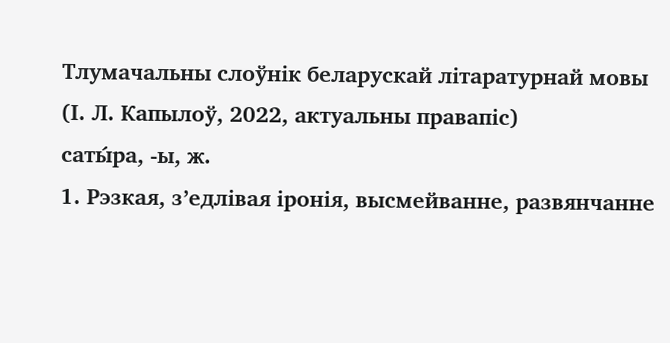Тлумачальны слоўнік беларускай літаратурнай мовы (І. Л. Капылоў, 2022, актуальны правапіс)
саты́ра, -ы, ж.
1. Рэзкая, з’едлівая іронія, высмейванне, развянчанне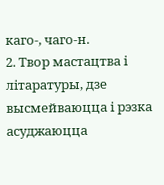каго-, чаго-н.
2. Твор мастацтва і літаратуры, дзе высмейваюцца і рэзка асуджаюцца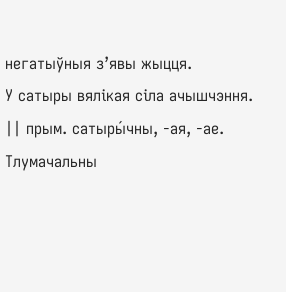негатыўныя з’явы жыцця.
У сатыры вялікая сіла ачышчэння.
|| прым. сатыры́чны, -ая, -ае.
Тлумачальны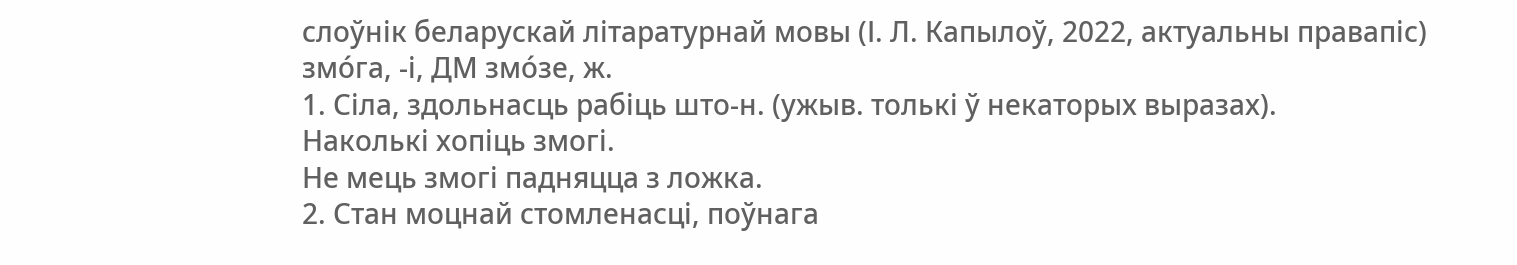слоўнік беларускай літаратурнай мовы (І. Л. Капылоў, 2022, актуальны правапіс)
змо́га, -і, ДМ змо́зе, ж.
1. Сіла, здольнасць рабіць што-н. (ужыв. толькі ў некаторых выразах).
Наколькі хопіць змогі.
Не мець змогі падняцца з ложка.
2. Стан моцнай стомленасці, поўнага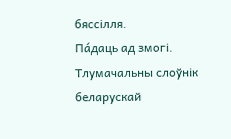бяссілля.
Па́даць ад змогі.
Тлумачальны слоўнік беларускай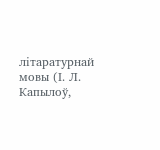літаратурнай мовы (І. Л. Капылоў,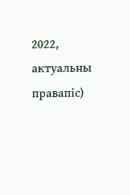2022, актуальны правапіс)